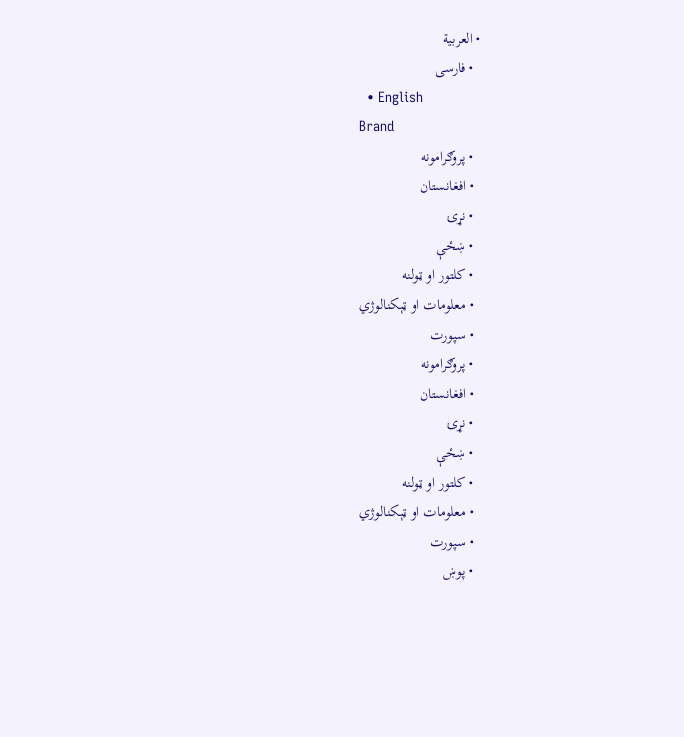• العربية
  • فارسی
  • English
Brand
  • پروګرامونه
  • افغانستان
  • نړۍ
  • ښځې
  • کلتور او ټولنه
  • معلومات او ټېکنالوژي
  • سپورت
  • پروګرامونه
  • افغانستان
  • نړۍ
  • ښځې
  • کلتور او ټولنه
  • معلومات او ټېکنالوژي
  • سپورت
  • پوښ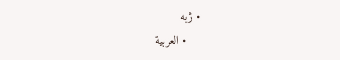• ژبه
    • العربية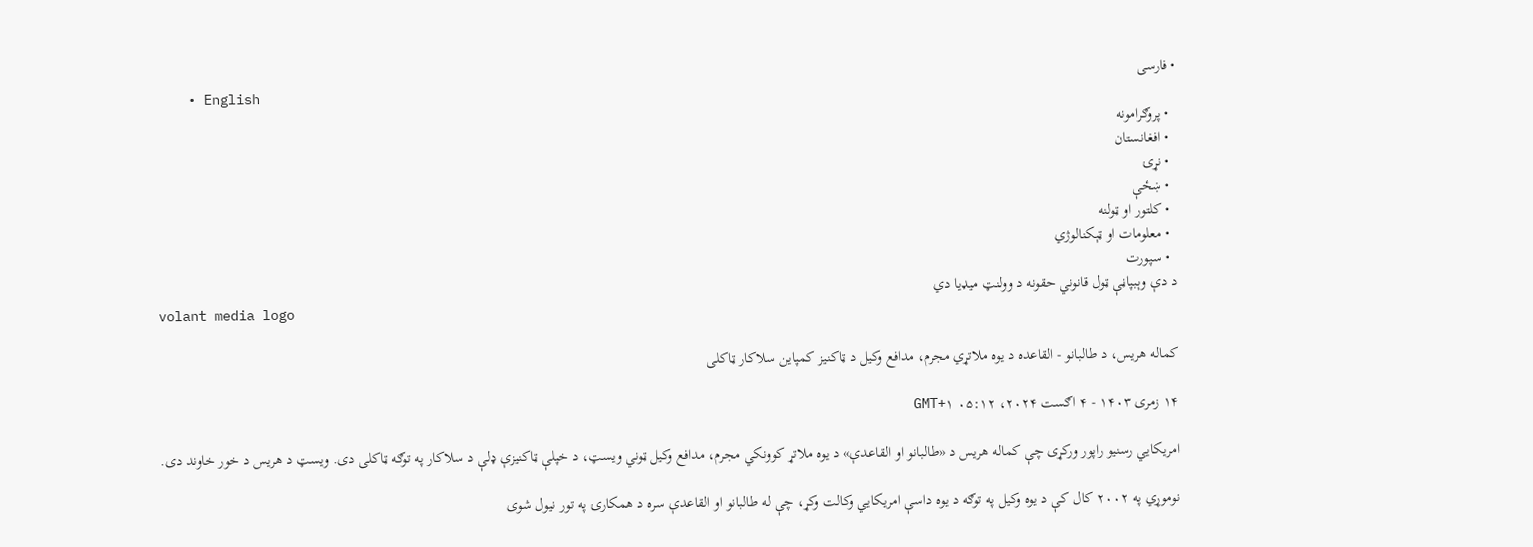• فارسی
    • English
  • پروګرامونه
  • افغانستان
  • نړۍ
  • ښځې
  • کلتور او ټولنه
  • معلومات او ټېکنالوژي
  • سپورت
د دې وېبپاڼې ټول قانوني حقونه د وولنټ میډیا دي
volant media logo

کماله هریس، د طالبانو - القاعده د یوه ملاتړي مجرم، مدافع وکیل د ټاکنیز کمپاین سلاکار ټاکلی

۱۴ زمری ۱۴۰۳ - ۴ اګست ۲۰۲۴، ۰۵:۱۲ GMT+۱

امریکايي رسنیو راپور ورکړی چې کماله هریس د «طالبانو او القاعدې» د یوه ملاتړ کوونکي مجرم، مدافع وکیل ټوني ویسټ، د خپلې ټاکنیزې ډلې د سلاکار په توګه ټاکلی دی. ویسټ د هریس د خور خاوند دی.

نوموړي په ۲۰۰۲ کال کې د یوه وکیل په توګه د یوه داسې امریکايي وکالت وکړ، چې له طالبانو او القاعدې سره د همکارۍ په تور نیول شوی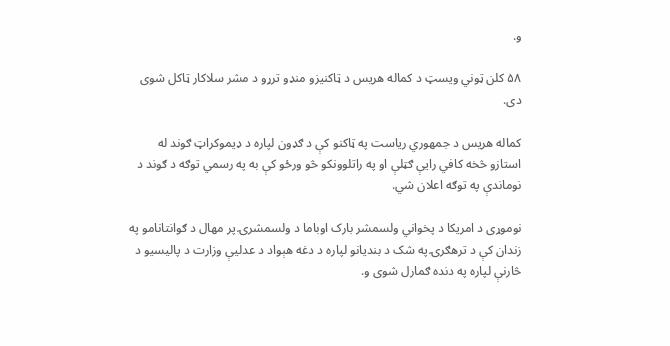و.

۵۸ کلن ټوني ویسټ د کماله هریس د ټاکنیزو منډو ترړو د مشر سلاکار ټاکل شوی دی.

کماله هریس د جمهوري ریاست په ټاکنو کې د ګډون لپاره د ډیموکراټ ګوند له استازو څخه کافي رایې ګټلې او په راتلوونکو څو ورځو کې به په رسمي توګه د ګوند د نوماندې په توګه اعلان شي.

نوموړی د امریکا د پخواني ولسمشر بارک اوباما د ولسمشرۍ پر مهال د ګوانتانامو په زندان کې د ترهګرۍ په شک د بندیانو لپاره د دغه هېواد د عدلیې وزارت د پالیسیو د څارنې لپاره په دنده ګمارل شوی و.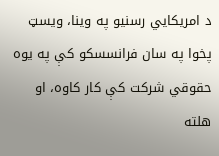د امریکایي رسنیو په وینا، ویسټ پخوا په سان فرانسسکو کې په یوه حقوقي شرکت کې کار کاوه، او هلته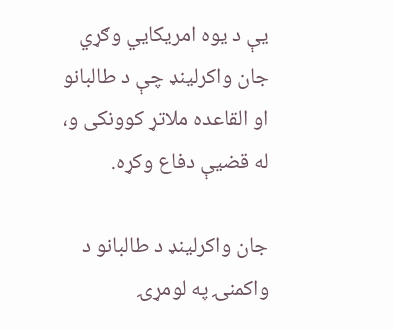یې د یوه امریکايي وګړي جان واکرلینډ چې د طالبانو او القاعده ملاتړ کوونکی و، له قضیې دفاع وکړه.

جان واکرلینډ د طالبانو د واکمنۍ په لومړۍ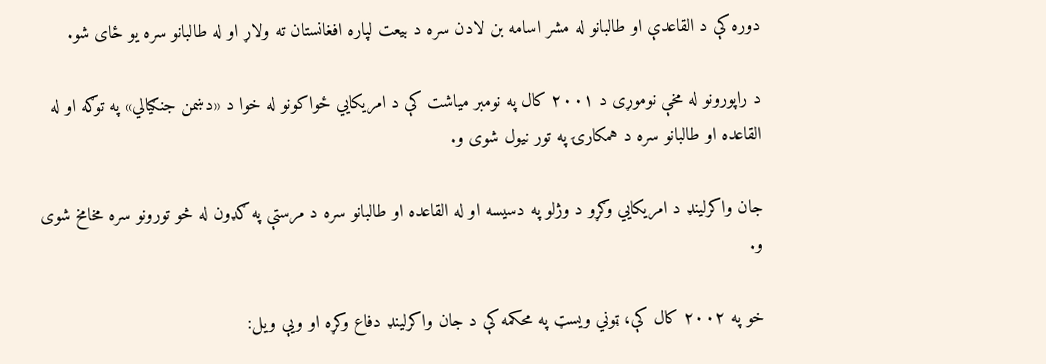دوره کې د القاعدې او طالبانو له مشر اسامه بن لادن سره د بیعت لپاره افغانستان ته ولاړ او له طالبانو سره یو ځای شو.

د راپورونو له مخې نوموړی د ۲۰۰۱ کال په نومبر میاشت کې د امریکايي ځواکونو له خوا د «دښمن جنګیالي» په توګه او له القاعده او طالبانو سره د همکارۍ په تور نیول شوی و.

جان واکرلینډ د امریکایي وګړو د وژلو په دسیسه او له القاعده او طالبانو سره د مرستې په ګډون له څو تورونو سره مخامخ شوی و.

خو په ۲۰۰۲ کال کې، ټوني ویسټ په محکمه کې د جان واکرلینډ دفاع وکړه او ویې ویل: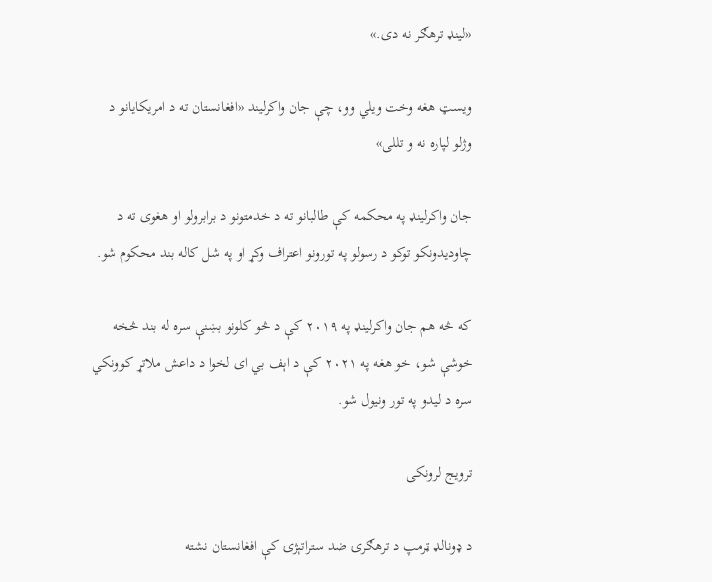«لینډ ترهګر نه دی.»

ویسټ هغه وخت ویلي وو، چې جان واکرلیند «افغانستان ته د امریکایانو د وژلو لپاره نه و تللی»

جان واکرلینډ په محکمه کې طالبانو ته د خدمتونو د برابرولو او هغوی ته د چاودیدونکو توکو د رسولو په تورونو اعتراف وکړ او په شل کاله بند محکوم شو.

که څه هم جان واکرلینډ په ۲۰۱۹ کې د څو کلونو بښنې سره له بند څخه خوشې شو، خو هغه په ۲۰۲۱ کې د اېف بي ای لخوا د داعش ملاتړ کوونکي سره د لیدو په تور ونیول شو.

ترویج لرونکی

د ډونالډ ټرمپ د ترهګرۍ ضد ستراتېژۍ کې افغانستان نشته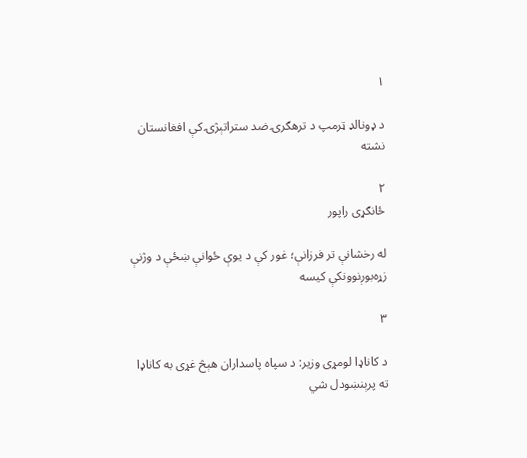۱

د ډونالډ ټرمپ د ترهګرۍ ضد ستراتېژۍ کې افغانستان نشته

۲
ځانګړی راپور

له رخشانې تر فرزانې؛ غور کې د یوې ځوانې ښځې د وژنې زړه‌بوږنوونکې کیسه

۳

د کاناډا لومړی وزیر: د سپاه پاسداران هېڅ غړی به کاناډا ته پرېنښودل شي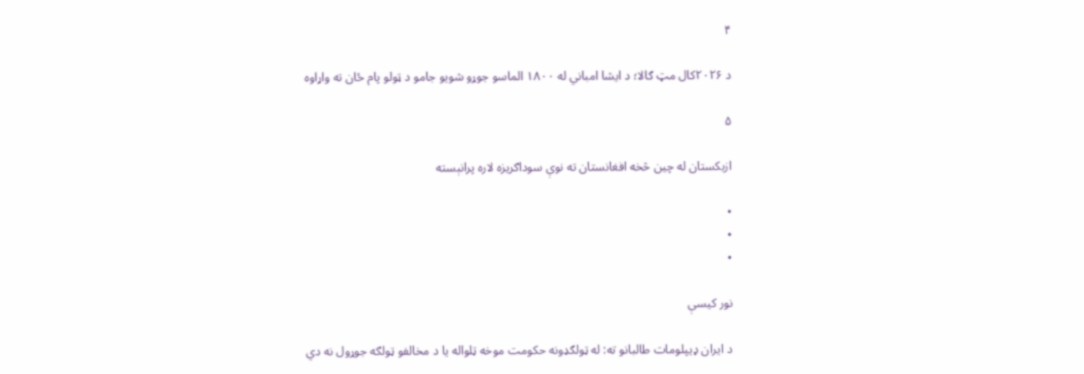۴

د ۲۰۲۶کال مټ ګالا؛ د ایشا امباني له ۱۸۰۰ الماسو جوړو شويو جامو د ټولو پام ځان ته واړاوه

۵

ازبکستان له چین څخه افغانستان ته نوې سوداګریزه لاره پرانېسته

•
•
•

نور کیسې

د ایران ډیپلومات طالبانو ته: له ټولګډونه حکومت موخه ټلواله یا د مخالفو ټولګه جوړول نه دي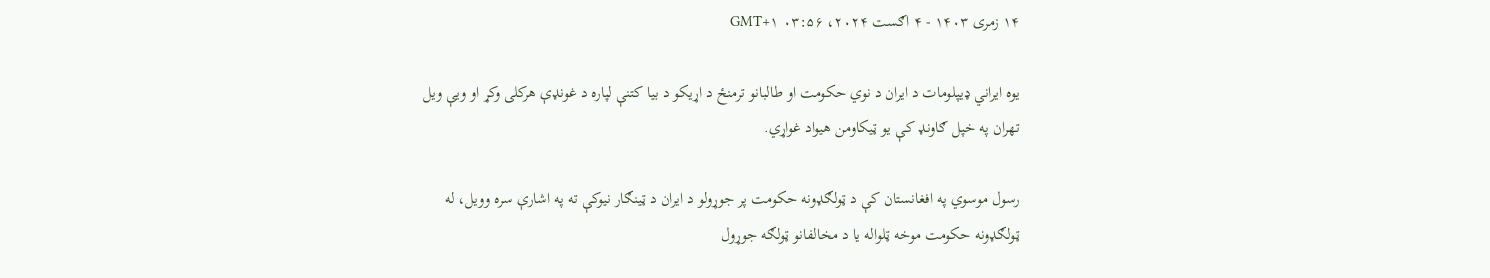۱۴ زمری ۱۴۰۳ - ۴ اګست ۲۰۲۴، ۰۳:۵۶ GMT+۱

یوه ایراني ډیپلومات د ایران د نوي حکومت او طالبانو ترمنځ د اړیکو د بیا کتنې لپاره د غونډې هرکلی وکړ او ویې ویل تهران په خپل ګاونډ کې یو ټيکاومن هیواد غواړي.

رسول موسوي په افغانستان کې د ټولګډونه حکومت پر جوړولو د ایران د ټینګار نیوکې ته په اشارې سره وویل، له ټولګډونه حکومت موخه ټلواله یا د مخالفانو ټولګه جوړول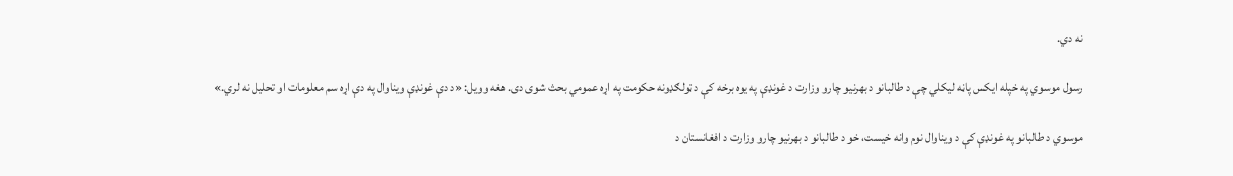نه دي.

رسول موسوي په خپله ایکس پاڼه لیکلي چې د طالبانو د بهرنیو چارو وزارت د غونډې په یوه برخه کې د ټولګډونه حکومت په اړه عمومي بحث شوی دی. هغه وويل: «د دې غونډې ويناوال په دې اړه سم معلومات او تحليل نه لري.»

موسوي د طالبانو په غونډې کې د ویناوال نوم وانه خیست، خو د طالبانو د بهرنیو چارو وزارت د افغانستان د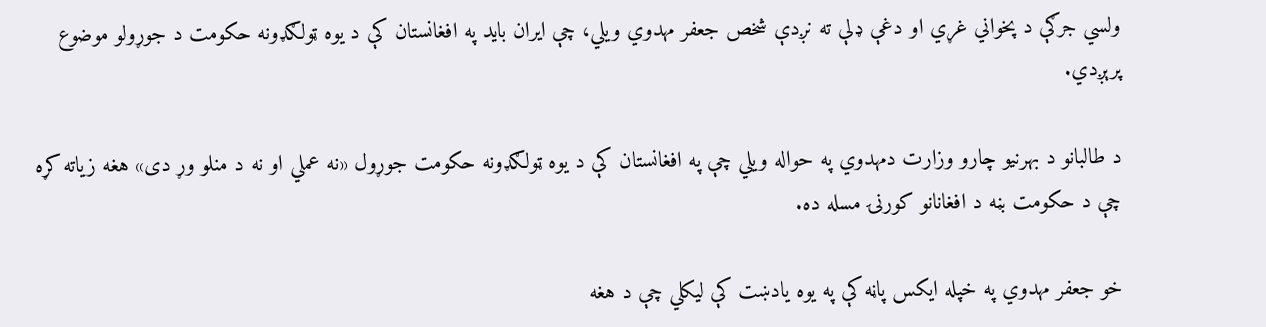ولسي جرګې د پخواني غړي او دغې ډلې ته نږدې شخص جعفر مهدوي ویلي، چې ایران باید په افغانستان کې د یوه ټولګډونه حکومت د جوړولو موضوع پرېږدي.

د طالبانو د بهرنیو چارو وزارت دمهدوي په حواله ویلي چې په افغانستان کې د یوه ټولګډونه حکومت جوړول «نه عملي او نه د منلو وړ دی» هغه زیاته کړه چې د حکومت بڼه د افغانانو کورنۍ مسله ده.

خو جعفر مهدوي په خپله ایکس پاڼه کې په یوه یادښت کې لیکلي چې د هغه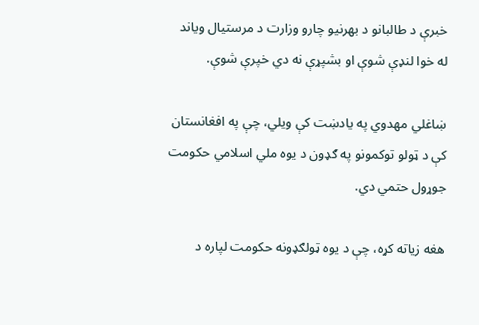خبرې د طالبانو د بهرنیو چارو وزارت د مرستیال ویاند له خوا لنډې شوې او بشپړې نه دي خپرې شوې.

ښاغلي مهدوي په یادښت کې ویلي، چې په افغانستان کې د ټولو توکمونو په ګډون د یوه ملي اسلامي حکومت جوړول حتمي دي.

هغه زیاته کړه، چې د یوه ټولګډونه حکومت لپاره د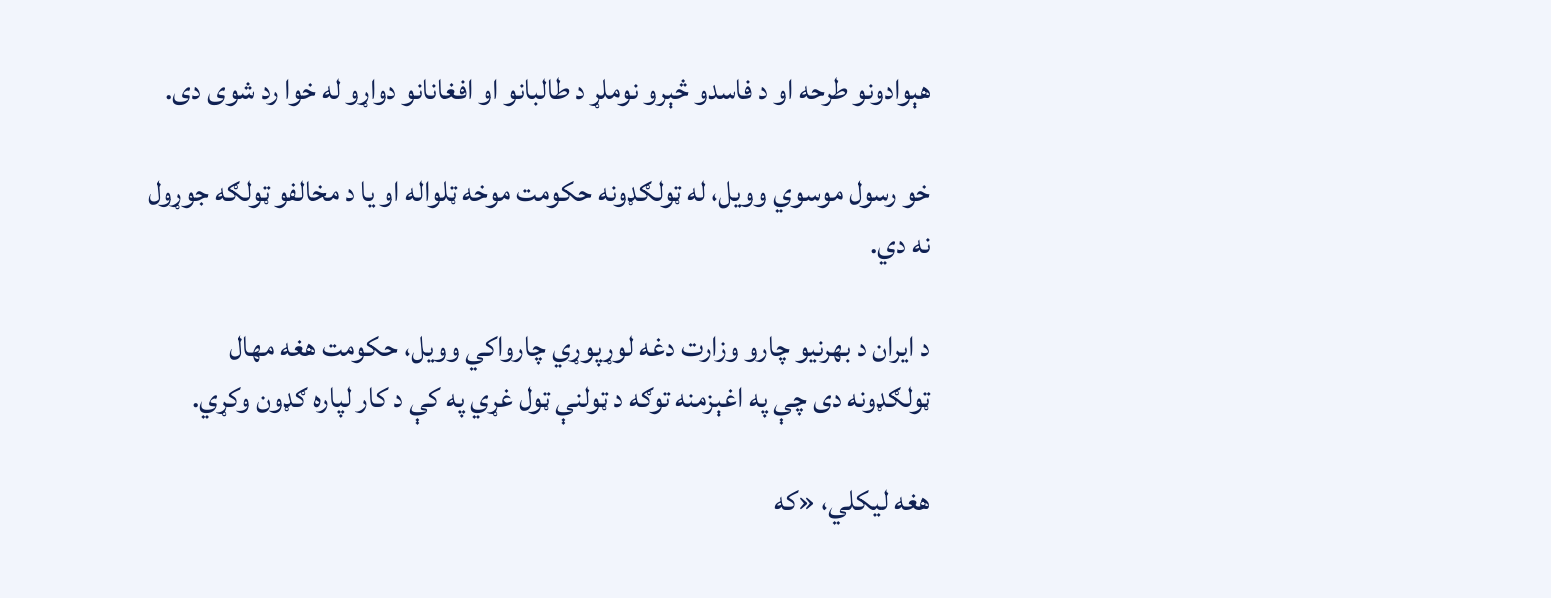هېوادونو طرحه او د فاسدو څېرو نوملړ د طالبانو او افغانانو دواړو له خوا رد شوی دی.

خو رسول موسوي وویل، له ټولګډونه حکومت موخه ټلواله او یا د مخالفو ټولګه جوړول نه دي.

د ایران د بهرنیو چارو وزارت دغه لوړپوړي چارواکي وویل، حکومت هغه مهال ټولګډونه دی چې په اغېزمنه توګه د ټولنې ټول غړي په کې د کار لپاره ګډون وکړي.

هغه لیکلي، «که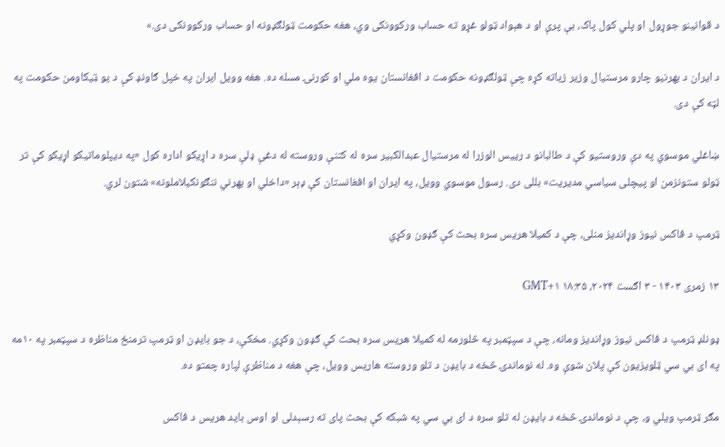د قوانینو جوړول او پلي کول پاک، بې پرې او د هېواد ټولو غړو ته حساب ورکوونکی وي، هغه حکومت ټولګډونه او حساب ورکوونکی دی.»

د ایران د بهرنیو چارو مرستیال وزیر زیاته کړه چې ټولګډونه حکومت د افغانستان یوه ملي او کورنۍ مسله ده. هغه وویل ایران په خپل ګاونډ کې د یو ټیکاومن حکومت په لټه کې دی.

ښاغلي موسوي په دې وروستیو کې د طالبانو د رییس الوزرا له مرستیال عبدالکبیر سره له کتنې وروسته له دغې ډلې سره د اړیکو اداره کول «په دیپلوماتیکو اړیکو کې تر ټولو ستونزمن او پیچلی سیاسي مدیریت» بللی دی. رسول موسوي وویل، په ایران او افغانستان کې ډېر «داخلي او بهرني ننګونکيلاملونه» شتون لري.

ټرمپ د فاکس نیوز وړاندیز منلی، چې د کمیلا هریس سره بحث کې ګډون وکړي

۱۳ زمری ۱۴۰۳ - ۳ اګست ۲۰۲۴، ۱۸:۳۵ GMT+۱

ډونلډ ټرمپ د فاکس نیوز وړاندیز ومانه، چې د سپټمبر په څلورمه له کمیلا هریس سره بحث کې ګډون وکړي. مخکې، د جو بایډن او ټرمپ ترمنځ مناظره د سپټمبر په ۱۰مه په ای بي سي ټلویزيون کې پلان شوې وه. له نوماندۍ څخه د بايډن د تلو وروسته هاريس وويل، چې هغه د مناظرې لپاره چمتو ده.

مګر ټرمپ ویلي و، چې د نوماندۍ څخه د بایډن له تلو سره د ای بي سي په شبکه کې بحث پای ته رسېدلی او اوس باید هريس د فاکس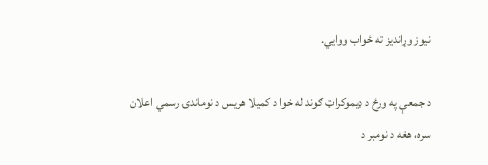نيوز وړانديز ته ځواب ووايي.

د جمعې په ورځ د ډیموکراټ ګوند له خوا د کمیلا هريس د نوماندۍ رسمي اعلان سره، هغه د نومبر د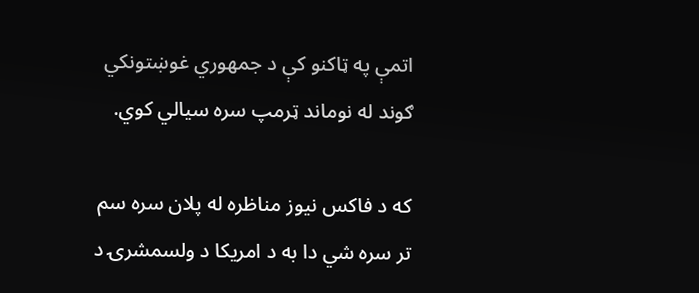اتمې په ټاکنو کې د جمهوري غوښتونکي ګوند له نوماند ټرمپ سره سیالي کوي.

که د فاکس نیوز مناظره له پلان سره سم تر سره شي دا به د امریکا د ولسمشرۍ د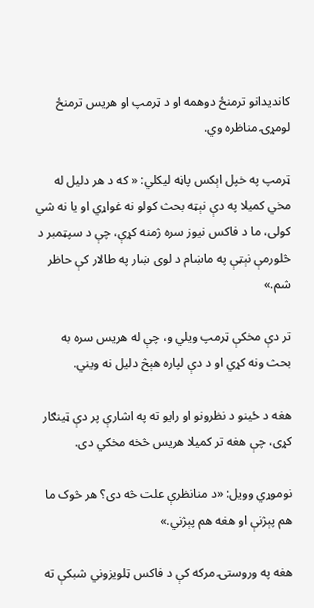کاندیدانو ترمنځ دوهمه او د ټرمپ او هریس ترمنځ لومړۍ مناظره وي.

ټرمپ په خپل اېکس پاڼه لیکلي: « که د هر دليل له مخي کمیلا په دې نېټه بحث کولو نه غواړي او یا نه شي کولی، ما د فاکس نيوز سره ژمنه کړې، چې د سپټمبر د څلورمې نېټې په ماښام د لوی ښار په طالار کې حاظر شم.»

تر دې مخکې ټرمپ ویلي و، چې له هریس سره به بحث ونه کړي او د دې لپاره هېڅ دلیل نه ویني.

هغه د ځينو د نظرونو او رايو ته په اشارې پر دې ټينګار کړی، چې هغه تر کمیلا هريس څخه مخکي دی.

نوموړي وويل: «د منانظرې علت څه دی؟ هر څوک ما هم پېژنې او هغه هم پېژني.»

هغه په وروستۍ مرکه کې د فاکس ټلویزوني شبکې ته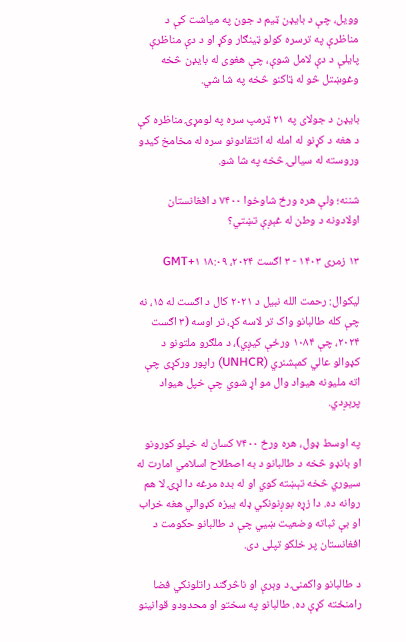وویل، چې د بایډن ټیم د جون په میاشت کې د مناظرې په ترسره کولو ټینګار وکړ او د دې مناظرې پایلې د دې لامل شوې، چې هغوی له بايډن څخه وغوښتل څو له ټاکنو څخه په شا شي.

بایډن د جولای په ۲۱ ټرمپ سره په لومړۍ مناظره کې د هغه د کړنو له امله له انتقادونو سره له مخامخ کیدو وروسته له سیالۍ څخه په شا شو.

شننه؛ ولې هره ورځ شاوخوا ۷۴۰۰ د افغانستان اولادونه د وطن له غېږې تښتي؟

۱۳ زمری ۱۴۰۳ - ۳ اګست ۲۰۲۴، ۱۸:۰۹ GMT+۱

لیکوال: رحمت الله نبیل د ۲۰۲۱ کال د اګست له ۱۵، نه چې کله طالبانو واک تر لاسه کړ، تر اوسه (۳ اګست ۲۰۲۴، چې ۱۰۸۴ ورځې کیږي)، د ملګرو ملتونو د کډوالو عالي کمېشنري (UNHCR) راپور ورکړی چې اته ملیونه هیواد وال مو اړ شوي چې خپل هیواد پرېږدي.

په اوسط ډول، هره ورځ ۷۴۰۰ کسان له خپلو کورونو او بانډو څخه د طالبانو د به اصطلاح اسلامي امارت له سیوري څخه تېښته کوي او له بده مرغه دا لړۍ لا هم روانه ده. دا زړه بوږنونکي ډله ییزه کډوالي هغه خراب او بې ثباته وضعیت ښيي چې د طالبانو حکومت د افغانستان پر خلکو تپلی دی.

د طالبانو واکمنۍ د وېرې او ناڅرګند راتلونکي فضا رامنځته کړې ده. طالبانو په سختو او محدودو قوانینو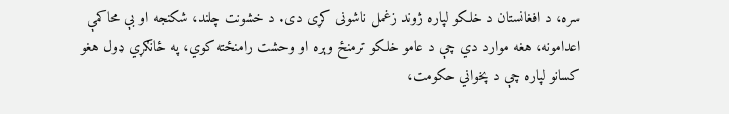سره، د افغانستان د خلکو لپاره ژوند زغمل ناشونی کړی دی. د خشونت چلند، شکنجه او بې محاکمې اعدامونه، هغه موارد دي چې د عامو خلکو ترمنځ وېره او وحشت رامنځته کوي، په ځانګړي ډول هغو کسانو لپاره چې د پخواني حکومت،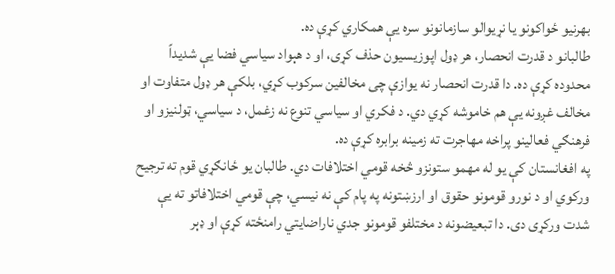بهرنیو ځواکونو یا نړیوالو سازمانونو سره یې همکاري کړې ده.
طالبانو د قدرت انحصار، هر ډول اپوزیسیون حذف کړی، او د هېواد سیاسي فضا یې شدیداً محدوده کړې ده. دا قدرت انحصار نه یوازې چی مخالفین سرکوب کړي، بلکې هر ډول متفاوت او مخالف غږونه یې هم خاموشه کړي دي. د فکري او سیاسي تنوع نه زغمل، د سیاسي، ټولنیزو او فرهنګي فعالینو پراخه مهاجرت ته زمینه برابره کړې ده.
په افغانستان کې یو له مهمو ستونزو څخه قومي اختلافات دي. طالبان یو ځانګړي قوم ته ترجیح ورکوي او د نورو قومونو حقوق او ارزښتونه په پام کې نه نیسي، چې قومي اختلافاتو ته یې شدت ورکړی دی. دا تبعیضونه د مختلفو قومونو جدي ناراضایتي رامنځته کړې او ډېر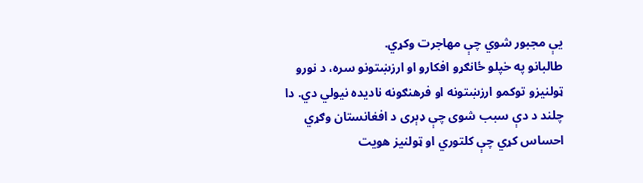یې مجبور شوي چې مهاجرت وکړي.
طالبانو په خپلو ځانګړو افکارو او ارزښتونو سره، د نورو ټولنیزو توکمو ارزښتونه او فرهنګونه نادیده نیولي دي. دا چلند د دې سبب شوی چې ډېری د افغانستان وګړي احساس کړي چې کلتوري او ټولنیز هویت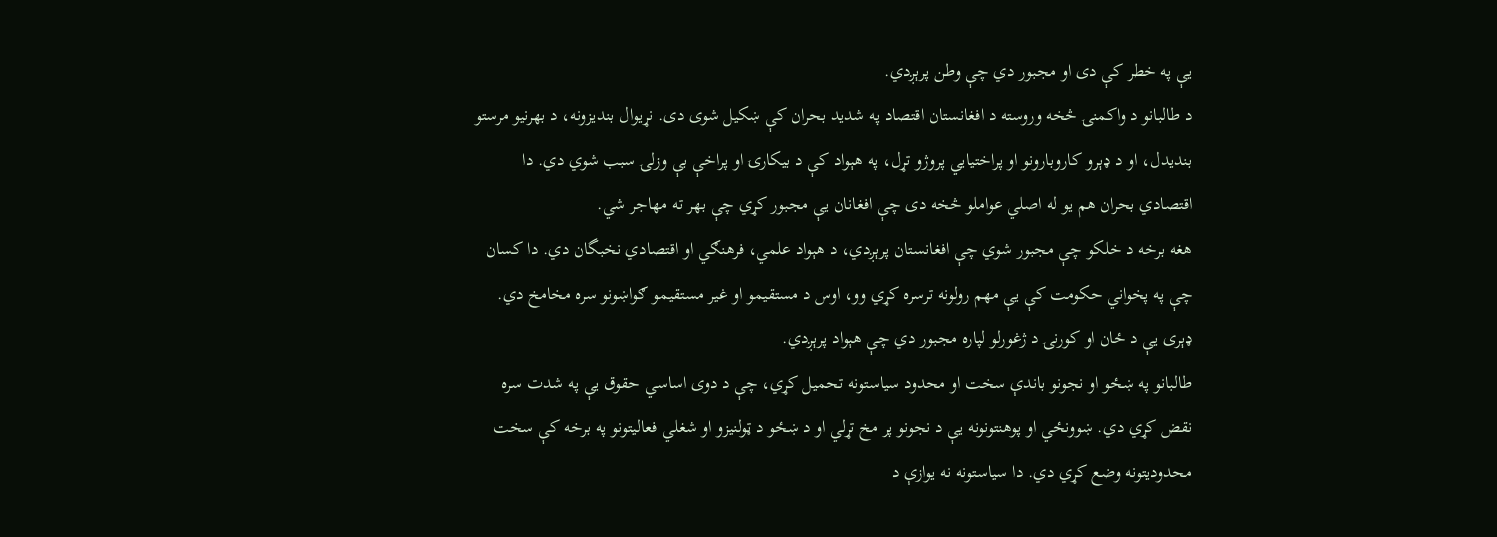یې په خطر کې دی او مجبور دي چې وطن پرېږدي.
د طالبانو د واکمنۍ څخه وروسته د افغانستان اقتصاد په شدید بحران کې ښکیل شوی دی. نړیوال بندیزونه، د بهرنیو مرستو بندیدل، او د ډېرو کاروبارونو او پراختیايي پروژو تړل، په هېواد کې د بیکارۍ او پراخې بې وزلۍ سبب شوي دي. دا اقتصادي بحران هم یو له اصلي عواملو څخه دی چې افغانان یې مجبور کړي چې بهر ته مهاجر شي.
هغه برخه د خلکو چې مجبور شوي چې افغانستان پرېږدي، د هېواد علمي، فرهنګي او اقتصادي نخبگان دي. دا کسان چې په پخواني حکومت کې یې مهم رولونه ترسره کړي وو، اوس د مستقیمو او غیر مستقیمو ګواښونو سره مخامخ دي. ډېری یې د ځان او کورنۍ د ژغورلو لپاره مجبور دي چې هېواد پرېږدي.
طالبانو په ښځو او نجونو باندې سخت او محدود سیاستونه تحمیل کړي، چې د دوی اساسي حقوق یې په شدت سره نقض کړي دي. ښوونځي او پوهنتونونه یې د نجونو پر مخ تړلي او د ښځو د ټولنیزو او شغلي فعالیتونو په برخه کې سخت محدودیتونه وضع کړي دي. دا سیاستونه نه یوازې د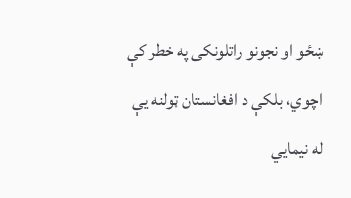ښځو او نجونو راتلونکی په خطر کې اچوي، بلکې د افغانستان ټولنه یې له نیمایي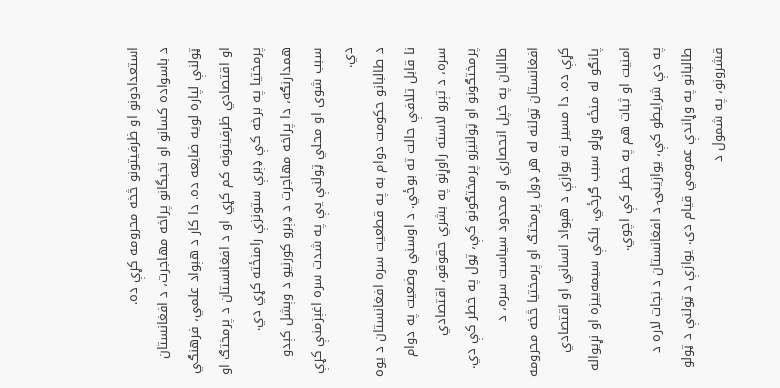استعدادونو او ظرفیتونو څخه محرومه کړې ده.
د باسواده کسانو او نخبگانو پراخه مهاجرت، د افغانستان ټولنې لپاره لویه ضایعه ده. دا کار د هېواد علمي، فرهنګي او اقتصادي ظرفیتونه کم کړي او د افغانستان د پرمختګ او پرمختیا په برخه کې ډېرې ستونزې رامنځته کړي دي. همدارنګه، دا پراخه مهاجرت د ډېرو کورنیو د وېشل کېدو سبب شوی او محلي ټولنې یې په شدت سره اغېزمنې کړې دي.
د طالبانو حکومت دوام به په قطعیت سره افغانستان د یوه نا قابل تلافې حالت ته بوځي. د اوسني وضعیت په دوام سره، د تېرو لاسته راوړنو په بشري حقوقو، اقتصادي پرمختګونو او ټولنیزو پرمختګونو کې، ټول په خطر کې دي. طالبان په خپل انحصاري او محدود سیاست سره، د افغانستان ټولنه له هر ډول پرمختګ او پرمختیا څخه محرومه کړې ده. دا مسیر نه یوازې د هېواد انساني او اقتصادي پانګو له منځه وړلو سبب ګرځي، بلکې سیمه‌ییزه او نړیواله امنیت او ثبات هم په خطر کې اچوي.
په دې شرایطو کې، یوازینۍ د افغانستان د نجات لاره د طالبانو په وړاندې عمومي قیام دی. یوازې د ټولنې د ټولو قشرونو، په شمول د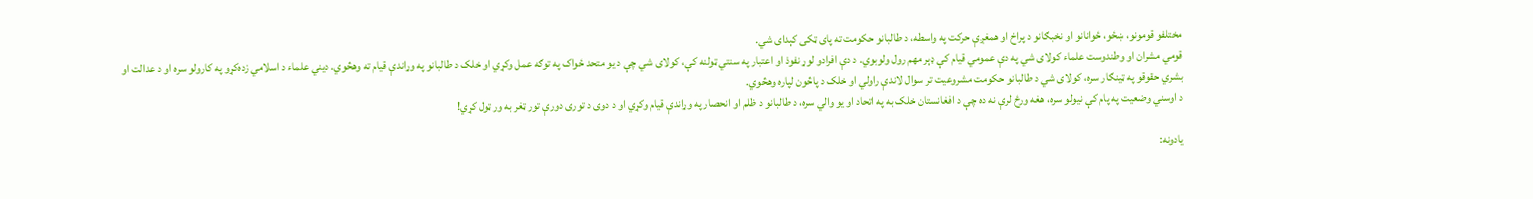مختلفو قومونو، ښځو، ځوانانو او نخبګانو د پراخ او همغږې حرکت په واسطه، د طالبانو حکومت ته پای ټکی کېدای شي.
قومي مشران او وطندوست علماء کولای شي په دې عمومي قیام کې ډېر مهم رول ولوبوي. د دې افرادو لوړ نفوذ او اعتبار په سنتي ټولنه کې، کولای شي چې د یو متحد ځواک په توګه عمل وکړي او خلک د طالبانو په وړاندې قیام ته وهڅوي. دیني علماء د اسلامي زده‌کړو په کارولو سره او د عدالت او بشري حقوقو په ټینګار سره، کولای شي د طالبانو حکومت مشروعیت تر سوال لاندې راولي او خلک د پاڅون لپاره وهڅوي.
د اوسني وضعیت په پام کې نیولو سره، هغه ورځ لرې نه ده چې د افغانستان خلک به په اتحاد او یو والي سره، د طالبانو د ظلم او انحصار په وړاندې قیام وکړي او د دوی د توری دورې تور ټغر به ور ټول کړي!

یادونه: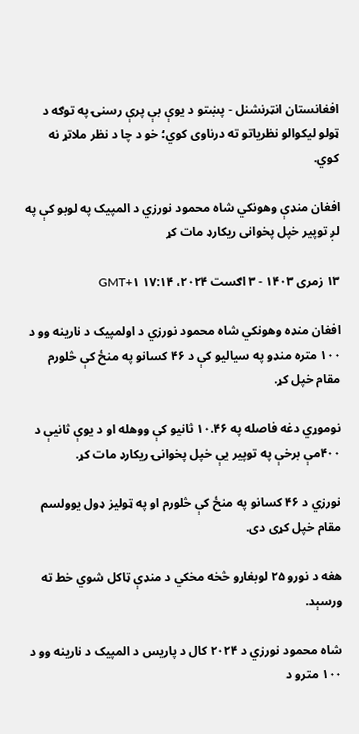افغانستان انټرنشنل - پښتو د یوې بې پرې رسنۍ په توګه د ټولو لیکوالو نظریاتو ته درناوی کوي؛ خو د چا د نظر ملاتړ نه کوي.

افغان منډې وهونکي شاه محمود نورزي د المپیک په لوبو کې په لږ توپير خپل پخوانی ریکارډ مات کړ

۱۳ زمری ۱۴۰۳ - ۳ اګست ۲۰۲۴، ۱۷:۱۴ GMT+۱

افغان منډه وهونکي شاه محمود نورزي د اولمپيک د نارينه وو د ۱۰۰ متره منډو په سياليو کې د ۴۶ کسانو په منځ کې څلورم مقام خپل کړ.

نوموړي دغه فاصله په ۱۰.۴۶ ثانيو کې ووهله او د يوې ثانيې د ۴۰۰مې برخې په توپير يې خپل پخوانۍ ريکارډ مات کړ.

نورزي د ۴۶ کسانو په منځ کې څلورم او په ټولیز ډول یوولسم مقام خپل کړی دی.

هغه د نورو ۲۵ لوبغاړو څخه مخکي د منډې ټاکل شوي خط ته ورسېد.

شاه محمود نورزي د ۲۰۲۴ کال د پاریس د المپیک د نارینه وو د ۱۰۰ مترو د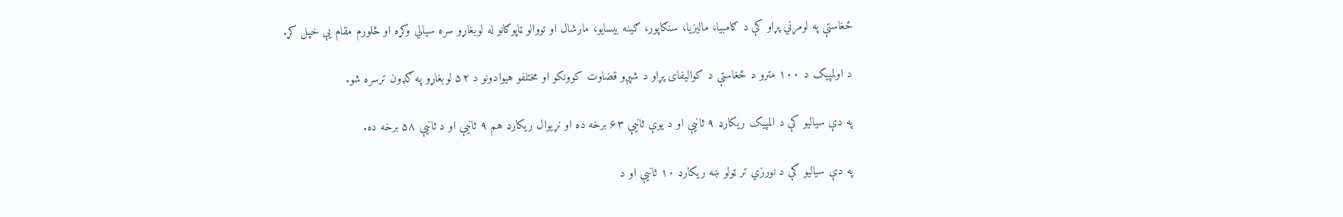ځغاستې په لومړني پړاو کې د ګامبیا، مالیزیا، سنګاپور، ګینه بیسایو، مارشال او تووالو ټاپوګانو له لوبغاړو سره سیالي وکړه او څلورم مقام یې خپل کړ.

د اولمپیک د ۱۰۰ مترو د ځغاستې د کوالیفای پړاو د شپږو قضاوت کوونکو او مختلفو هیوادونو د ۵۲ لوبغاړو په ګډون ترسره شو.

په دې سياليو کې د المپيک ريکارډ ۹ ثانيې او د يوې ثانيې ۶۳ برخه ده او نړيوال ريکارډ هم ۹ ثانيې او د ثانيې ۵۸ برخه ده.

په دې سياليو کې د نورزي تر ټولو ښه ريکارډ ۱۰ ثانيې او د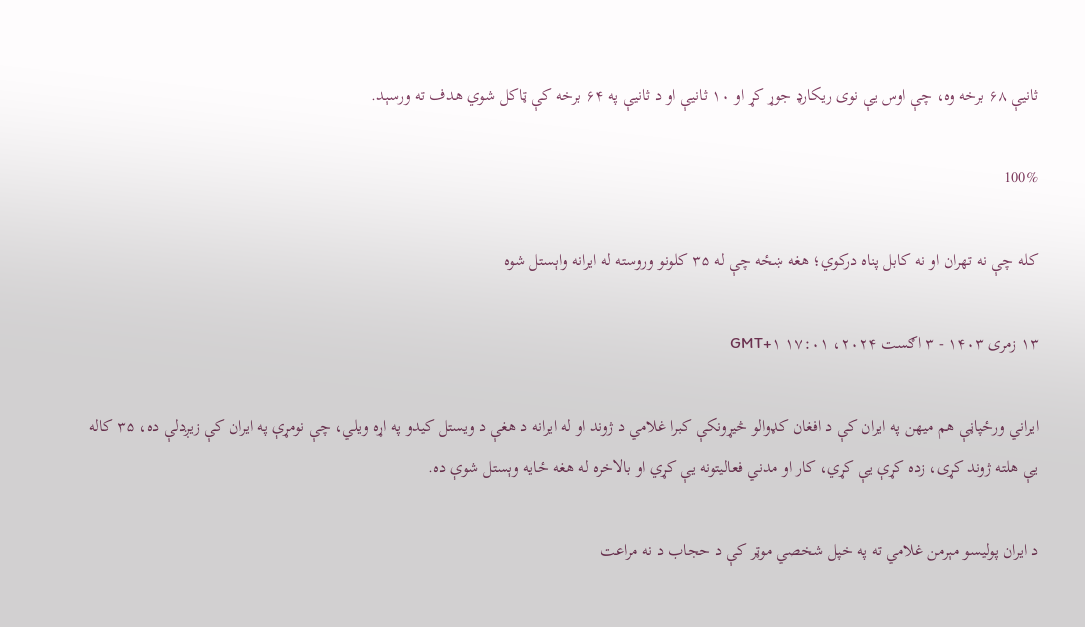ثانيې ۶۸ برخه وه، چې اوس يې نوی ريکارډ جوړ کړ او ۱۰ ثانيې او د ثانيې په ۶۴ برخه کې ټاکل شوي هدف ته ورسېد.

100%

کله چې نه تهران او نه کابل پناه درکوي؛ هغه ښځه چې له ۳۵ کلونو وروسته له ایرانه واېستل شوه

۱۳ زمری ۱۴۰۳ - ۳ اګست ۲۰۲۴، ۱۷:۰۱ GMT+۱

ایراني ورځپاڼې هم میهن په ایران کې د افغان کډوالو څیړونکې کبرا غلامي د ژوند او له ایرانه د هغې د ویستل کیدو په اړه ویلي، چې نومړې په ایران کې زیږدلې ده، ۳۵ کاله یې هلته ژوند کړی، زده کړې یې کړي، کار او مدني فعالیتونه یې کړي او بالاخره له هغه ځایه وېستل شوې ده.

د ایران پولیسو مېرمن غلامي ته په خپل شخصي موټر کې د حجاب د نه مراعت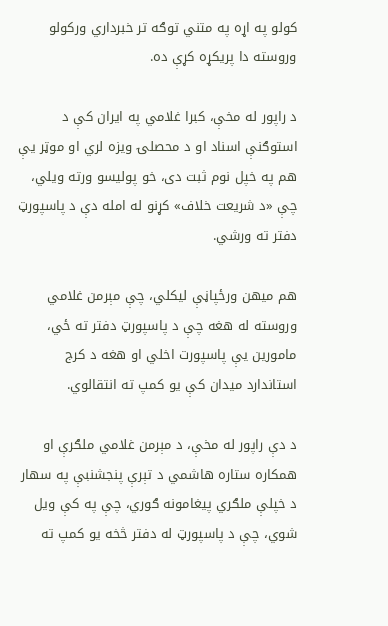کولو په اړه په متني توګه تر خبرداري ورکولو وروسته دا پریکړه کړې ده.

د راپور له مخې، کبرا غلامي په ایران کې د استوګنې اسناد او د محصلۍ ویزه لري او موټر یې هم په خپل نوم ثبت دی، خو پولیسو ورته ویلي، چې «د شریعت خلاف» کړنو له امله دې د پاسپورټ دفتر ته ورشي.

هم میهن ورځپاڼې لیکلي، چې مېرمن غلامي وروسته له هغه چې د پاسپورټ دفتر ته ځي، مامورین یې پاسپورت اخلي او هغه د کرج استاندارد میدان کې یو کمپ ته انتقالوي.

د دې راپور له مخې، د مېرمن غلامي ملګرې او همکاره ستاره هاشمي د تېرې پنجشنبې په سهار د خپلې ملګري پیغامونه ګوري، چې په کې ویل شوي، چې د پاسپورټ له دفتر څخه یو کمپ ته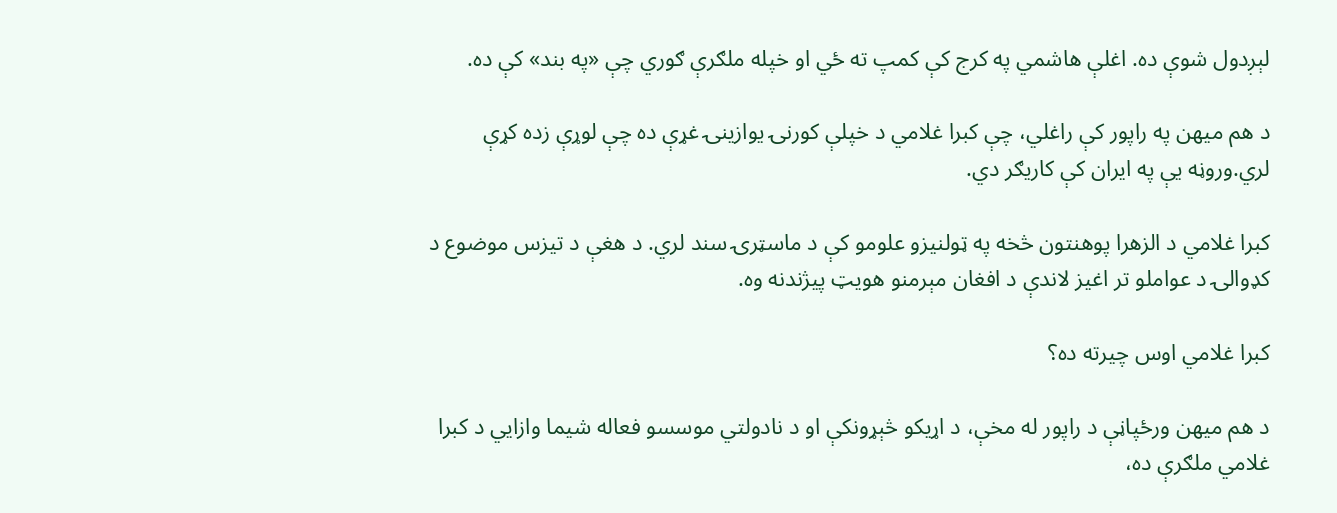لېږدول شوې ده. اغلې هاشمي په کرج کې کمپ ته ځي او خپله ملګرې ګوري چې «په بند» کې ده.

د هم میهن په راپور کې راغلي، چې کبرا غلامي د خپلې کورنۍ یوازینۍ غړې ده چې لوړې زده کړې لري.وروڼه یې په ایران کې کاریګر دي.

کبرا غلامي د الزهرا پوهنتون څخه په ټولنیزو علومو کې د ماسټرۍ سند لري. د هغې د تیزس موضوع د کډوالۍ د عواملو تر اغیز لاندې د افغان مېرمنو هویټ پیژندنه وه.

کبرا غلامي اوس چیرته ده؟

د هم میهن ورځپاڼې د راپور له مخې، د اړیکو څېړونکې او د نادولتي موسسو فعاله شیما وازايي د کبرا غلامي ملګرې ده،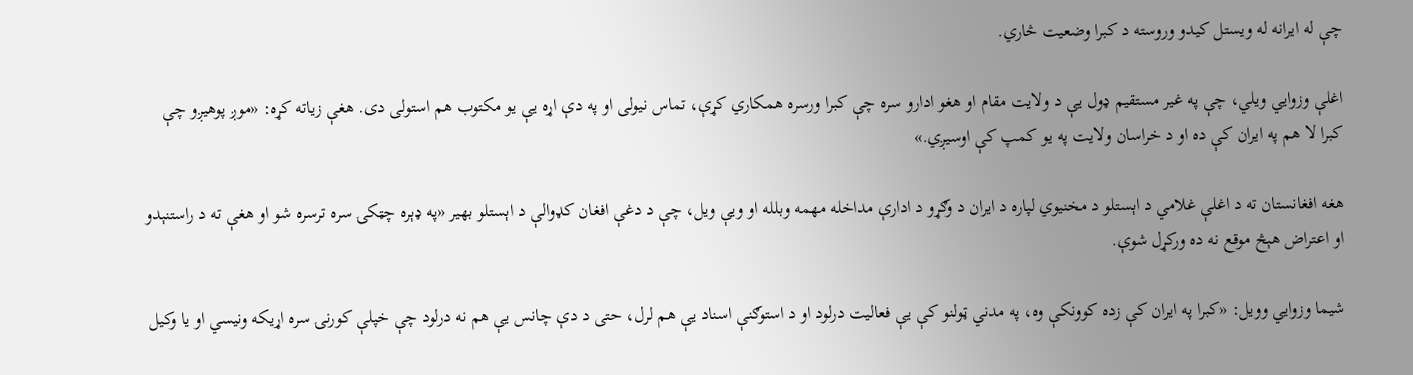چې له ایرانه له ویستل کیدو وروسته د کبرا وضعیت څاري.

اغلې وزوایي ویلي، چې په غیر مستقیم ډول یې د ولایت مقام او هغو ادارو سره چې کبرا ورسره همکاري کړې، تماس نیولی او په دې اړه یې یو مکتوب هم استولی دی. هغې زیاته کړه: «موږ پوهیږو چې کبرا لا هم په ایران کې ده او د خراسان ولایت په یو کمپ کې اوسیږي.»

هغه افغانستان ته د اغلې غلامي د اېستلو د مخنیوي لپاره د ایران د وګړو د ادارې مداخله مهمه وبلله او ویې ویل، چې د دغې افغان کډوالې د اېستلو بهیر «په ډېره چټکۍ سره ترسره شو او هغې ته د راستنېدو او اعتراض هېڅ موقع نه ده ورکړل شوې.

شیما وزوایي وویل: «کبرا په ایران کې زده کوونکې وه، په مدني ټولنو کې یې فعالیت درلود او د استوګنې اسناد یې هم لرل، حتی د دې چانس یې هم نه درلود چې خپلې کورنۍ سره اړیکه ونیسي او یا وکیل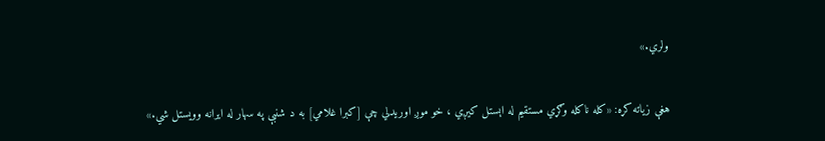ولري.»

هغې زیاته کړه: «کله ناکله وګړي مستقیم له اېستل کیږي ، خو موږ اوریدلي چې [کبرا غلامي] به د شنبې په سهار له ایرانه وویستل شي.»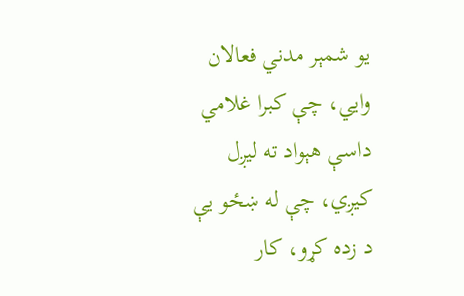یو شمېر مدني فعالان وايي، چې کبرا غلامي داسې هېواد ته لیږل کیږي، چې له ښځو یې د زده کړو، کار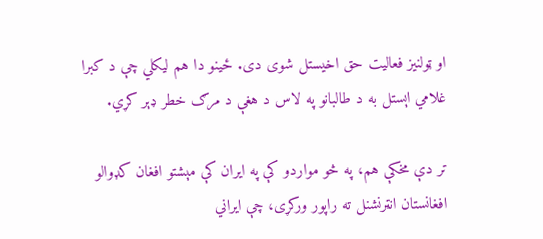او ټولنیز فعالیت حق اخیستل شوی دی. ځینو دا هم لیکلي چې د کبرا غلامي اېستل به د طالبانو په لاس د هغې د مرګ خطر ډېر کړي.

تر دې مخکې هم، په څو مواردو کې په ایران کې مېشتو افغان کډوالو افغانستان انټرنشنل ته راپور ورکړی، چې ایراني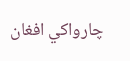چارواکي افغان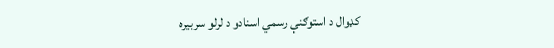کډوال د استوګنې رسمي اسنادو د لرلو سربیره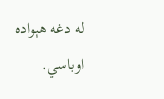له دغه هېواده اوباسي.